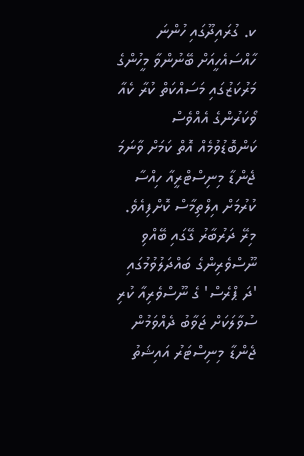ކ. ގުރައިދޫގައި ހުންނަ ހާއްސައެހީއަށް ބޭނުންވާ މީހުންގެ މަރުކަޒުގައި މަސައްކަތް ކުރާ ކެއާ ވޯކަރުންގެ އެއްވެސް ކަންބޮޑުވުމެއް އޮތް ކަމަށް ވާނަމަ ޖެންޑާ މިނިސްޓްރީއާ ހިއްސާ ކުރުމަށް އިލްތިމާސް ކޮށްފިއެވެ.
މިރޭ ދަރުބާރު ގޭގައި ބޭއްވި ނޫސްވެރިންގެ ބައްދަލުވުމުގައި 'ދަ ޕްރެސް' ގެ ނޫސްވެރިއާ ކުރި ސުވާލަކަށް ޖަވާބު ދެއްވަމުން ޖެންޑާ މިނިސްޓަރު އައިޝަތު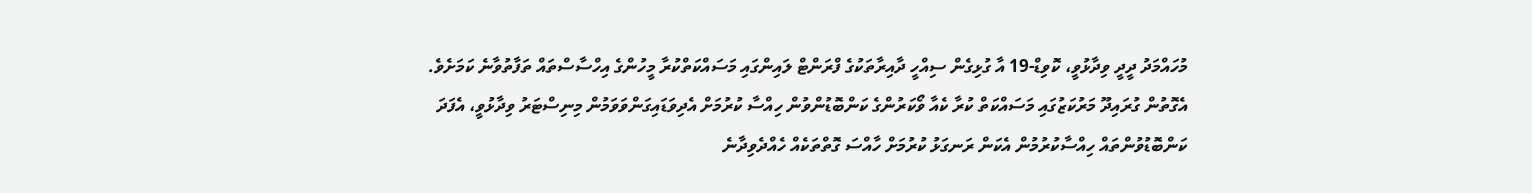މުހައްމަދު ދީދީ ވިދާޅުވީ، ކޮވިޑް-19 އާ ގުޅިގެން ސިއްހީ ދާއިރާތަކުގެ ފްރަންޓް ލައިންގައި މަސައްކަތްކުރާ މީހުންގެ އިހްސާސްތައް ތަފާތުވާނެ ކަމަށެވެ. އެގޮތުން ގުރައިދޫ މަރުކަޒުގައި މަސައްކަތް ކުރާ ކެއާ ވޯކަރުންގެ ކަންބޮޑުންވުން ހިއްސާ ކުރުމަށް އެދިވަޑައިގަންވަވަމުން މިނިސްޓަރު ވިދާޅުވީ، އެފަދަ ކަންބޮޑުވުންތައް ހިއްސާކުރުމުން އެކަން ރަނގަޅު ކުރުމަށް ހާއްސަ ގޮތްތަކެއް ހެއްދެވިދާނެ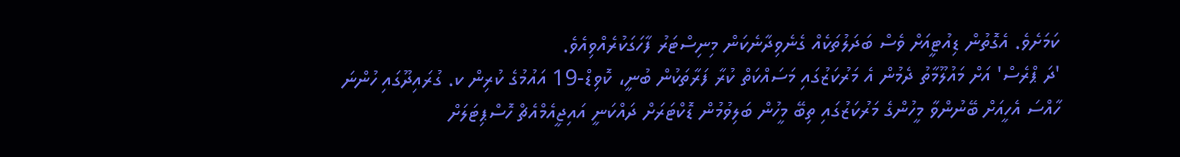ކަމަށެވެ. އެގޮތުން ޑިއުޓީއަށް ވެސް ބަދަލުތަކެއް ގެނެވިދާނެކަން މިނިސްޓަރު ފާހަގަކުރެއްވިއެވެ.
'ދަ ޕްރެސް' އަށް މައުލޫމާތު ދެމުން އެ މަރުކަޒުގައި މަސައްކަތް ކުރާ ފަރާތަކުން ބުނީ، ކޮވިޑް-19 އައުމުގެ ކުރިން ކ. ގުރައިދޫގައި ހުންނަ ހާއްސަ އެހީއަށް ބޭނުންވާ މީހުންގެ މަރުކަޒުގައި ތިބޭ މީހުން ބަލިވުމުން ޑޮކްޓަރަށް ދައްކަނީ އައިޖީއެމްއެޗް ހޮސްޕިޓަލަށް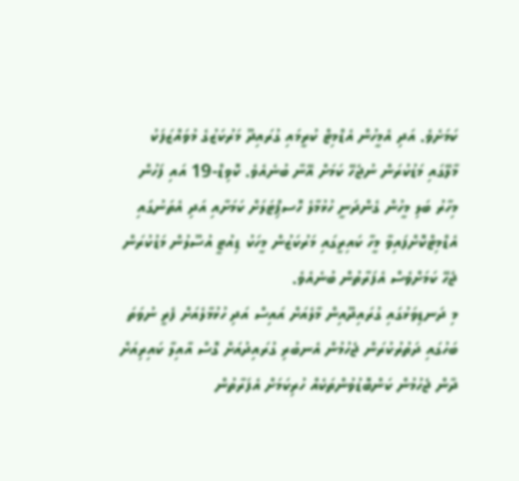ކަމަށެވެ. އަދި އެމީހުން އެޑްމިޓް ކުރީމައި ގުރައިދޫ މަރުކަޒުގެ މުވައްޒަފަކު މާލޭގައި މަޑުކުރަން ނުޖެހޭ ކަމަށް އޭނާ ބުނެއެވެ. ކޮވިޑް-19 އައި ފަހުން މިހާރު ބަލި މީހުން ގެންދަނީ ހުޅުމާލެ ހޮސޕްިޓަލަށް ކަމަށާއި އަދި އެތަނުގައި އެޑްމިޓްކޮށްފައިވާ މީހާ ކައިރީގައި މަރުކަޒުން މީހަކު ޑިއުޓީ އުސޫލުން މަޑުކުރަން ޖެހޭ ކަމަށްވެސް އެފަރާތުން ބުނެއެވެ.
މި ދަނޑިވަޅުގައި ގުރައިދޫއިން މާލެއަށް އައިސް އަދި ހުޅުމާލެއަށް ފެރީ ނުވަތަ ބަހުގައި ދަތުރުކުރަން ޖެހުމުން އެނބުރި ގުރައިދުއަށް ގޮސް އާއިލާ ކައިރިއަށް ދާން ޖެހުމުން ކަންބޮޑުވުންތަކެއް ހުރިކަމަށް އެފަރާތުން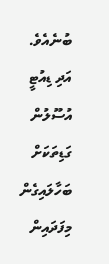ބުނެއެވެ. އަދި ޑިއުޓީ އުސޫލުން ގަޑިތަކަށް ބަހާލައިގެން މިފަދައިން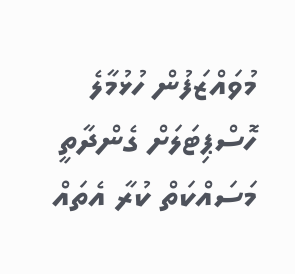މުވައްޒަފުން ހުޅުމާލެ ހޮސްޕިޓަލަށް ގެންދާތީ މަސައްކަތް ކުރާ އެތައް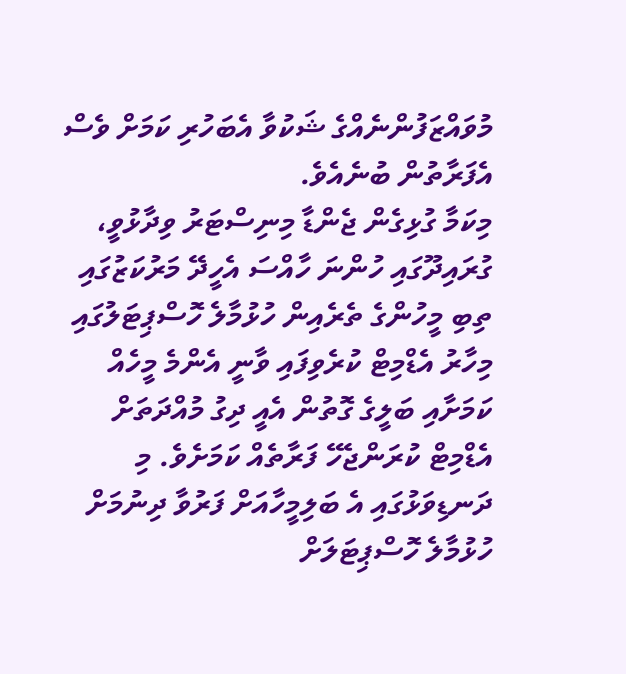މުވައްޒަފުންނެއްގެ ޝަކުވާ އެބަހުރި ކަމަށް ވެސް އެފަރާތުން ބުނެއެވެ.
މިކަމާ ގުޅިގެން ޖެންޑާ މިނިސްޓަރު ވިދާޅުވީ، ގުރައިދޫގައި ހުންނަ ހާއްސަ އެހީދޭ މަރުކަޒުގައި ތިބި މީހުންގެ ތެރެއިން ހުޅުމާލެ ހޮސްޕިޓަލުގައި މިހާރު އެޑްމިޓް ކުރެވިފައި ވާނީ އެންމެ މީހެއް ކަމަށާއި ބަލީގެ ގޮތުން އެއީ ދިގު މުއްދަތަށް އެޑްމިޓް ކުރަންޖެހޭ ފަރާތެއް ކަމަށެވެ. މި ދަނޑިވަޅުގައި އެ ބަލިމީހާއަށް ފަރުވާ ދިނުމަށް ހުޅުމާލެ ހޮސްޕިޓަލަށް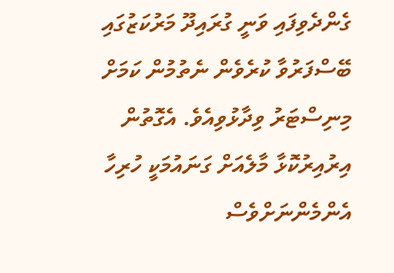ގެންދެވިފައި ވަނީ ގުރައިދޫ މަރުކަޒުގައި ބޭސްފަރުވާ ކުރެވެން ނެތުމުން ކަމަށް މިނިސްޓަރު ވިދާޅުވިއެވެ. އެގޮތުން އިރުއިރުކޮޅާ މާލެއަށް ގަނައުމަކީ ހުރިހާ އެންމެންނަށްވެސް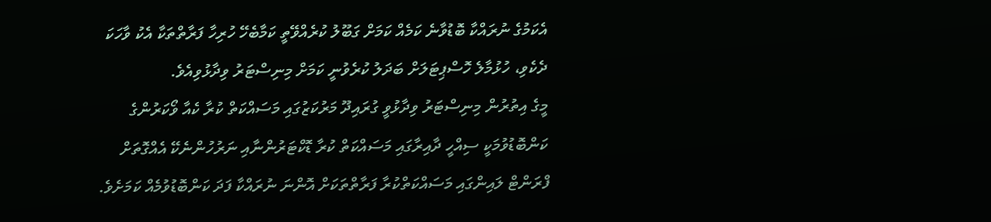އެކަމުގެ ނުރައްކާ ބޮޑުވާނެ ކަމެއް ކަމަށް ގަބޫލު ކުރެއްވޭތީ ކަމާބެހޭ ހުރިހާ ފަރާތްތަކާ އެކު ވާހަކަ ދެކެވި، ހުޅުމާލެ ހޮސްޕިޓަލަށް ބަދަލު ކުރެވުނީ ކަމަށް މިނިސްޓަރު ވިދާޅުވިއެވެ.
މީގެ އިތުރުން މިނިސްޓަރު ވިދާޅުވީ ގުރައިދޫ މަރުކަޒުގައި މަސައްކަތް ކުރާ ކެއާ ވޯކަރުންގެ ކަންބޮޑުވުމަކީ ސިއްހީ ދާއިރާގައި މަސައްކަތް ކުރާ ޑޮކްޓަރުންނާއި ނަރުހުންނެކޭ އެއްގޮތަށް ފްރަންޓް ލައިންގައި މަސައްކަތްކުރާ ފަރާތްތަކަށް އޮންނަ ނުރައްކާ ފަދަ ކަންބޮޑުވުމެއް ކަމަށެވެ.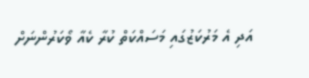އަދި އެ މަރުކަޒުގައި މަސައްކަތް ކުރާ ކެއާ ވޯކަރުންނަށް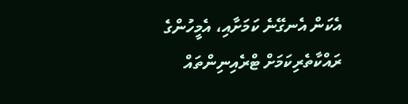އެކަން އެނގޭނެ ކަމަށާއި، އެމީހުންގެ ރައްކާތެރިކަމަށް ޓްރެއިނިންތައް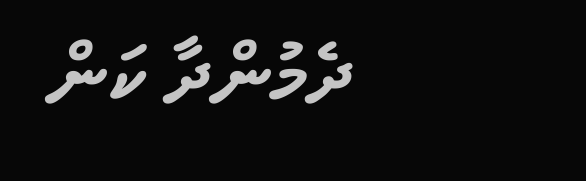ދެމުންދާ ކަން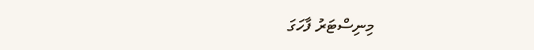މިނިސްޓަރު ފާހަގަ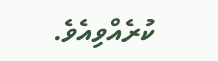ކުރެއްވިއެވެ.